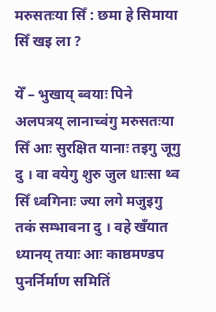मरुसतःया सिँ : छमा हे सिमाया सिँ खइ ला ?

येँ – भुखाय् ब्वयाः पिने अलपत्रय् लानाच्वंगु मरुसतःया सिँ आः सुरक्षित यानाः तइगु जूगु दु । वा वयेगु शुरु जुल धाःसा थ्व सिँ ध्वगिनाः ज्या लगे मजुइगु तकं सम्भावना दु । वहे खँयात ध्यानय् तयाः आः काष्ठमण्डप पुनर्निर्माण समितिं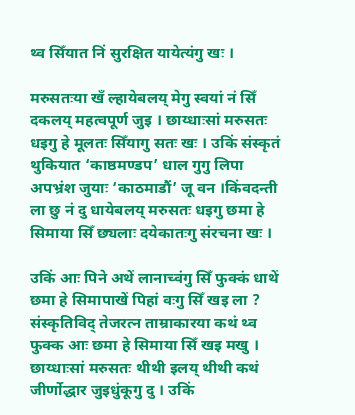थ्व सिँयात निं सुरक्षित यायेत्यंगु खः ।

मरुसतःया खँ ल्हायेबलय् मेगु स्वयां नं सिँ दकलय् महत्वपूर्ण जुइ । छाय्धाःसां मरुसतः धइगु हे मूलतः सिँयागु सतः खः । उकिं संस्कृतं थुकियात ‘काष्ठमण्डप’ धाल गुगु लिपा अपभ्रंश जुयाः ‘काठमाडौं’ जू वन ।किंवदन्ती ला छु नं दु धायेबलय् मरुसतः धइगु छमा हे सिमाया सिँ छ्यलाः दयेकातःगु संरचना खः ।

उकिं आः पिने अथें लानाच्वंगु सिँ फुक्कं धाथें छमा हे सिमापाखें पिहां वःगु सिँ खइ ला ? संस्कृतिविद् तेजरत्न ताम्राकारया कथं थ्व फुक्क आः छमा हे सिमाया सिँ खइ मखु । छाय्धाःसां मरुसतः थीथी इलय् थीथी कथं जीर्णोद्धार जुइधुंकूगु दु । उकिं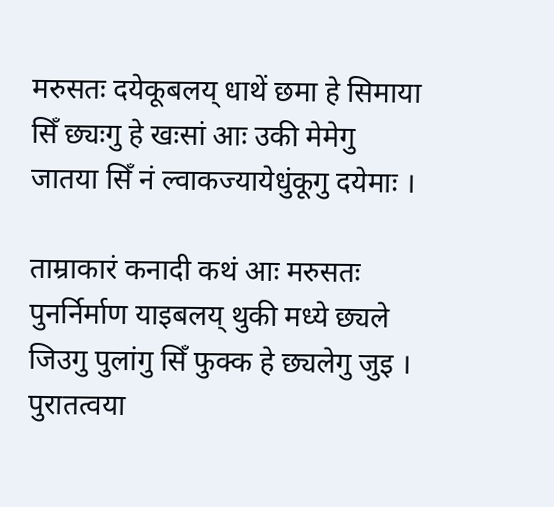मरुसतः दयेकूबलय् धाथें छमा हे सिमाया सिँ छ्यःगु हे खःसां आः उकी मेमेगु जातया सिँ नं ल्वाकज्यायेधुंकूगु दयेमाः ।

ताम्राकारं कनादी कथं आः मरुसतः पुनर्निर्माण याइबलय् थुकी मध्ये छ्यले जिउगु पुलांगु सिँ फुक्क हे छ्यलेगु जुइ । पुरातत्वया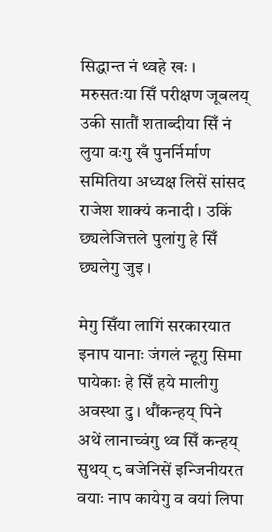सिद्धान्त नं थ्वहे खः । मरुसतःया सिँ परीक्षण जूबलय् उकी सातौं शताब्दीया सिँ नं लुया वःगु खँ पुनर्निर्माण समितिया अध्यक्ष लिसें सांसद राजेश शाक्यं कनादी । उकिं छ्यलेजित्तले पुलांगु हे सिँ छ्यलेगु जुइ ।

मेगु सिँया लागिं सरकारयात इनाप यानाः जंगलं न्हूगु सिमा पायेकाः हे सिँ हये मालीगु अवस्था दु । थौंकन्हय् पिने अथें लानाच्वंगु थ्व सिँ कन्हय् सुथय् ८ बजेनिसें इन्जिनीयरत वयाः नाप कायेगु व वयां लिपा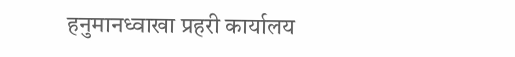हनुमानध्वाखा प्रहरी कार्यालय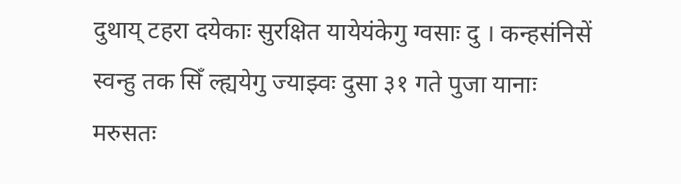दुथाय् टहरा दयेकाः सुरक्षित यायेयंकेगु ग्वसाः दु । कन्हसंनिसें स्वन्हु तक सिँ ल्ह्ययेगु ज्याझ्वः दुसा ३१ गते पुजा यानाः मरुसतः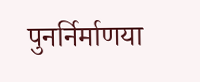पुनर्निर्माणया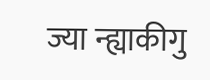ज्या न्ह्याकीगु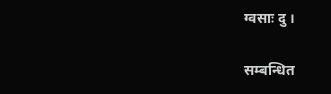ग्वसाः दु ।

सम्बन्धित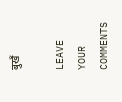बुखँ

LEAVE YOUR COMMENTS